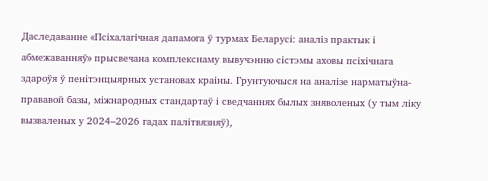Даследаванне «Псіхалагічная дапамога ў турмах Беларусі: аналіз практык і абмежаванняў» прысвечана комплекснаму вывучэнню сістэмы аховы псіхічнага здароўя ў пенітэнцыярных установах краіны. Грунтуючыся на аналізе нарматыўна-прававой базы, міжнародных стандартаў і сведчаннях былых зняволеных (у тым ліку вызваленых у 2024–2026 гадах палітвязняў),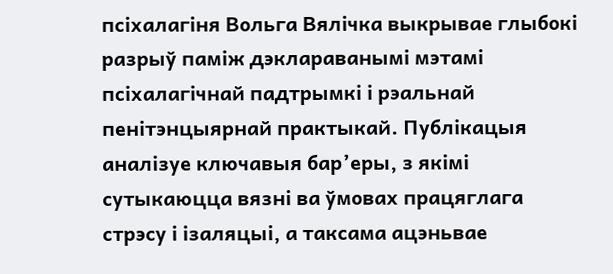псіхалагіня Вольга Вялічка выкрывае глыбокі разрыў паміж дэклараванымі мэтамі псіхалагічнай падтрымкі і рэальнай пенітэнцыярнай практыкай. Публікацыя аналізуе ключавыя бар’еры, з якімі сутыкаюцца вязні ва ўмовах працяглага стрэсу і ізаляцыі, а таксама ацэньвае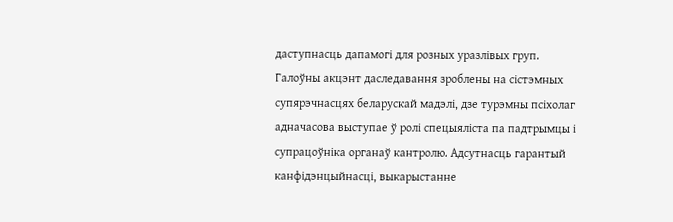даступнасць дапамогі для розных уразлівых груп.
Галоўны акцэнт даследавання зроблены на сістэмных супярэчнасцях беларускай мадэлі, дзе турэмны псіхолаг адначасова выступае ў ролі спецыяліста па падтрымцы і супрацоўніка органаў кантролю. Адсутнасць гарантый канфідэнцыйнасці, выкарыстанне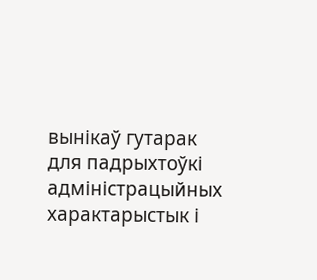вынікаў гутарак для падрыхтоўкі адміністрацыйных характарыстык і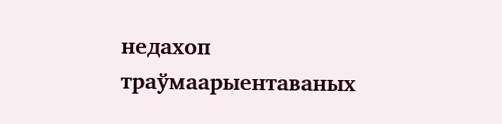недахоп траўмаарыентаваных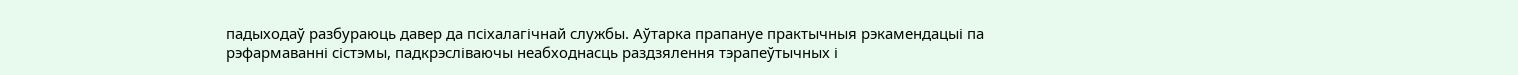падыходаў разбураюць давер да псіхалагічнай службы. Аўтарка прапануе практычныя рэкамендацыі па рэфармаванні сістэмы, падкрэсліваючы неабходнасць раздзялення тэрапеўтычных і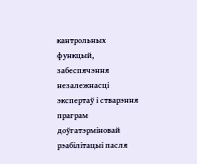кантрольных функцый, забеспячэння незалежнасці экспертаў і стварэння праграм доўгатэрміновай рэабілітацыі пасля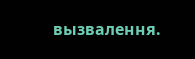вызвалення.